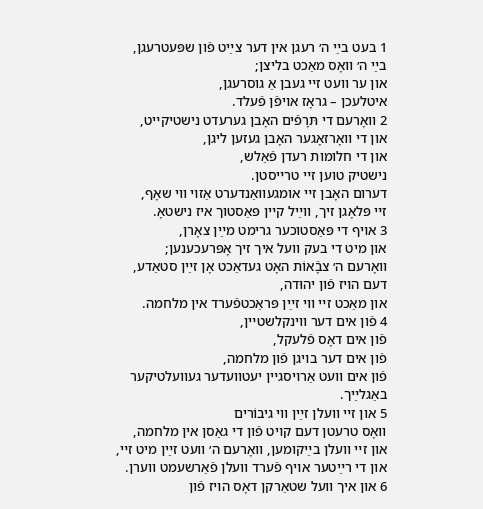1 בעט בײַ ה׳ רעגן אין דער צײַט פֿון שפּעטרעגן,
בײַ ה׳ װאָס מאַכט בליצן;
און ער װעט זײ געבן אַ גוסרעגן,
איטלעכן – גראָז אױפֿן פֿעלד.
2 װאָרעם די תּרָפֿים האָבן גערעדט נישטיקײט,
און די װאָרזאָגער האָבן געזען ליגן,
און די חלומות רעדן פֿאַלש,
נישטיק טוען זײ טרײסטן.
דערום האָבן זײ אומגעװאַנדערט אַזױ װי שאָף,
זײ פּלאָגן זיך, װײַל קײן פּאַסטוך איז נישטאָ.
3 אױף די פּאַסטוכער גרימט מײַן צאָרן,
און מיט די בעק װעל איך זיך אָפּרעכענען;
װאָרעם ה׳ צבָֿאוֹת האָט געדאַכט אָן זײַן סטאַדע,
דעם הױז פֿון יהוּדה,
און מאַכט זײ װי זײַן פּראַכטפֿערד אין מלחמה.
4 פֿון אים דער װינקלשטײן,
פֿון אים דאָס פֿלעקל,
פֿון אים דער בױגן פֿון מלחמה,
פֿון אים װעט אַרױסגײן יעטװעדער געװעלטיקער באַגלײַך.
5 און זײ װעלן זײַן װי גיבוֹרים
װאָס טרעטן דעם קױט פֿון די גאַסן אין מלחמה,
און זײ װעלן בײַקומען, װאָרעם ה׳ װעט זײַן מיט זײ,
און די רײַטער אױף פֿערד װעלן פֿאַרשעמט װערן.
6 און איך װעל שטאַרקן דאָס הױז פֿון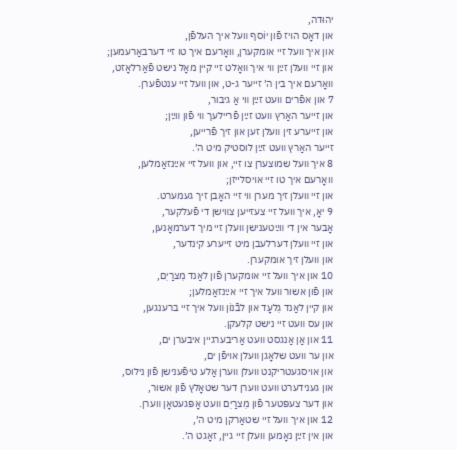יהוּדה,
און דאָס הױז פֿון יוֹסף װעל איך העלפֿן,
און איך װעל זײ אומקערן, װאָרעם איך טו זײ דערבאַרעמען;
און זײ װעלן זײַן װי איך װאָלט זײ קײן מאָל נישט פֿאַרלאָזט,
װאָרעם איך בין ה׳ זײער ג-ט, און װעל זײ ענטפֿערן.
7 און אפֿרים װעט זײַן װי אַ גיבור,
און זײער האַרץ װעט זײַן פֿרײלעך װי פֿון װײַן;
און זײערע זין װעלן זען און זיך פֿרײען,
זײער האַרץ װעט זײַן לוסטיק מיט ה׳.
8 איך װעל שמוצערן צו זײ, און װעל זײ אײַנזאַמלען,
װאָרעם איך טו זײ אױסלײזן;
און זײ װעלן זיך מערן װי זײ האָבן זיך געמערט.
9 יאָ, איך װעל זײ צעזײען צװישן די פֿעלקער,
אָבער אין די װײַטענישן װעלן זײ מיך דערמאָנען,
און זײ װעלן דערלעבן מיט זײערע קינדער,
און װעלן זיך אומקערן.
10 און איך װעל זײ אומקערן פֿון לאַנד מִצרַיִם,
און פֿון אשור װעל איך זײ אײַנזאַמלען;
און קײן לאַנד גִלעָד און לבֿנוֹן װעל איך זײ ברענגען,
און עס װעט זײ נישט קלעקן.
11 און אַן אַנגסט װעט אַריבערגײן איבערן ים,
און ער װעט שלאָגן װעלן אױפֿן ים,
און אױסגעטריקנט װעלן װערן אַלע טיפֿענישן פֿון נילוס,
און גענידערט װעט װערן דער שטאָלץ פֿון אשור,
און דער צעפּטער פֿון מִצרַיִם װעט אָפּגעטאָן װערן.
12 און איך װעל זײ שטאַרקן מיט ה׳,
און אין זײַן נאָמען װעלן זײ גײן, זאָגט ה׳.